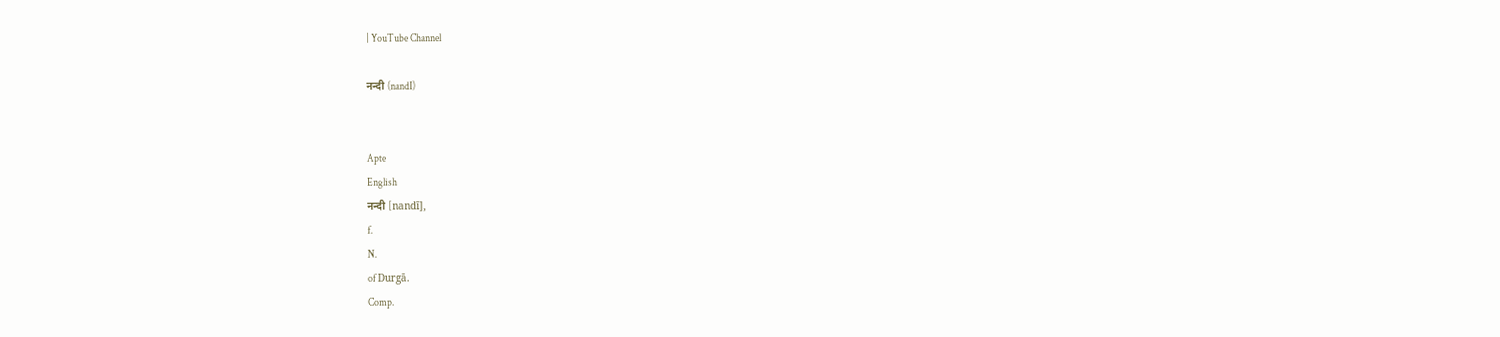| YouTube Channel

नन्दी (nandI)


Apte
English
नन्दी [nandī],
f.
N.
of Durgā.
Comp.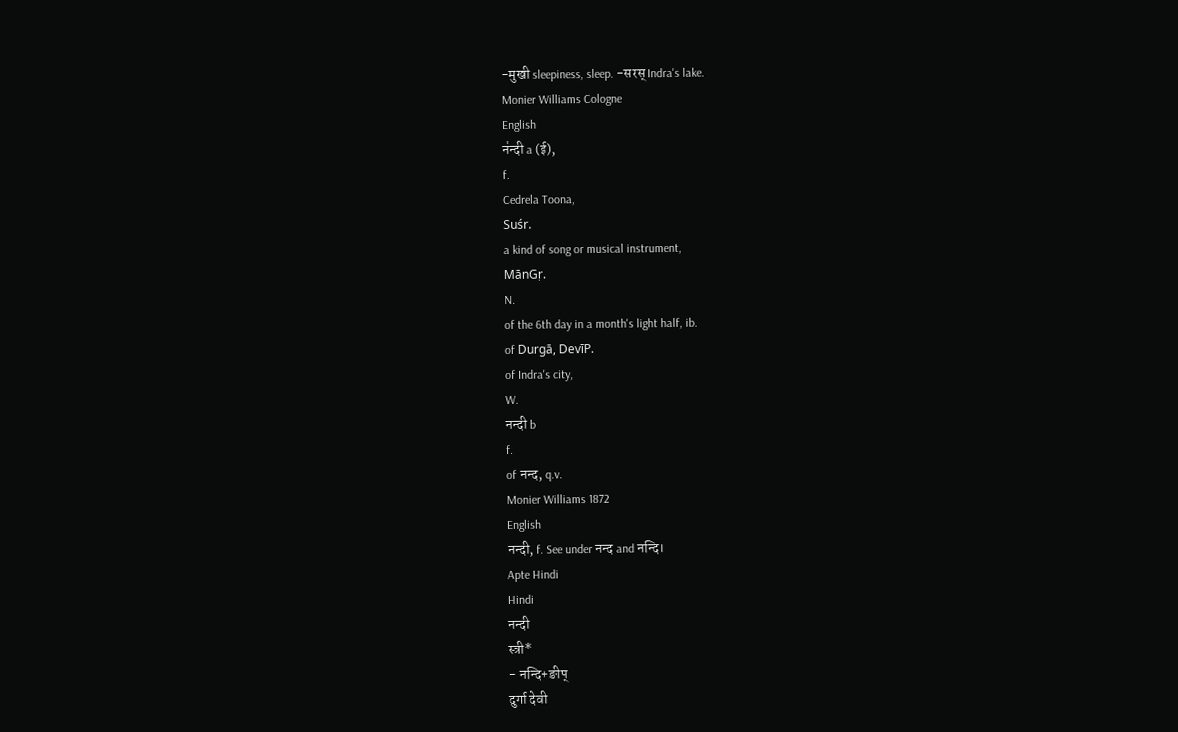-मुखी sleepiness, sleep. -सरस् Indra's lake.
Monier Williams Cologne
English
न॑न्दी a (ई),
f.
Cedrela Toona,
Suśr.
a kind of song or musical instrument,
MānGṛ.
N.
of the 6th day in a month's light half, ib.
of Durgā, DevīP.
of Indra's city,
W.
नन्दी b
f.
of नन्द, q.v.
Monier Williams 1872
English
नन्दी, f. See under नन्द and नन्दि।
Apte Hindi
Hindi
नन्दी
स्त्री*
- नन्दि+ङीप्
दुर्गा देवी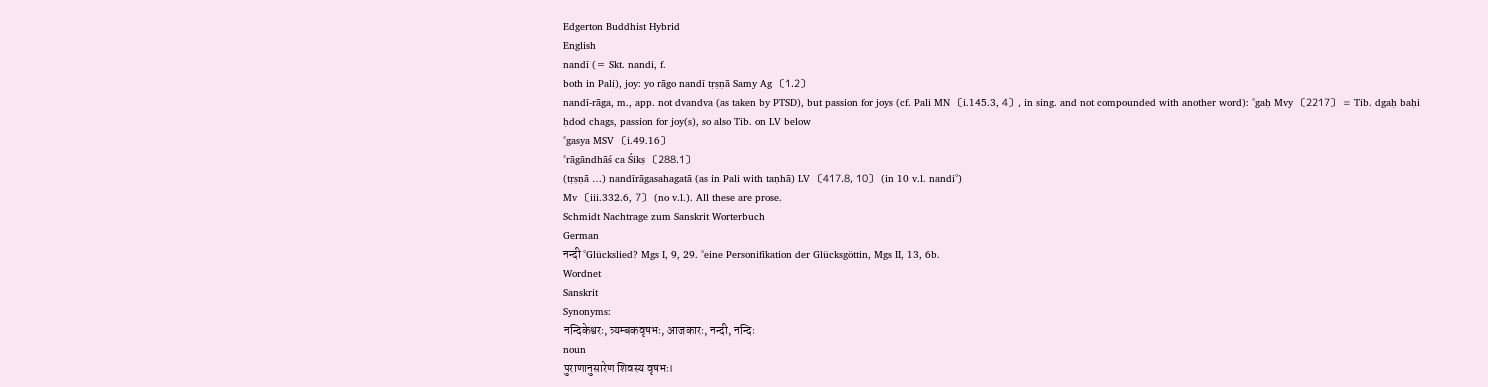Edgerton Buddhist Hybrid
English
nandī (= Skt. nandi, f.
both in Pali), joy: yo rāgo nandī tṛṣṇā Samy Ag 〔1.2〕
nandī-rāga, m., app. not dvandva (as taken by PTSD), but passion for joys (cf. Pali MN 〔i.145.3, 4〕, in sing. and not compounded with another word): °gaḥ Mvy 〔2217〕 = Tib. dgaḥ baḥi ḥdod chags, passion for joy(s), so also Tib. on LV below
°gasya MSV 〔i.49.16〕
°rāgāndhāś ca Śikṣ 〔288.1〕
(tṛṣṇā …) nandīrāgasahagatā (as in Pali with taṇhā) LV 〔417.8, 10〕 (in 10 v.l. nandi°)
Mv 〔iii.332.6, 7〕 (no v.l.). All these are prose.
Schmidt Nachtrage zum Sanskrit Worterbuch
German
नन्दी °Glückslied? Mgs I, 9, 29. °eine Personifikation der Glücksgöttin, Mgs II, 13, 6b.
Wordnet
Sanskrit
Synonyms:
नन्दिकेश्वरः, त्र्यम्बकवृषभः, आजकारः, नन्दी, नन्दिः
noun
पुराणानुसारेण शिवस्य वृषभः।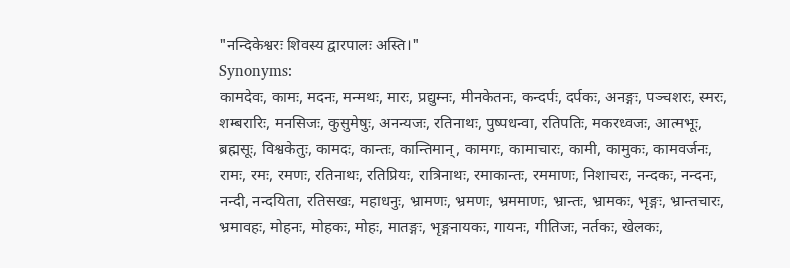"नन्दिकेश्वरः शिवस्य द्वारपालः अस्ति।"
Synonyms:
कामदेवः, कामः, मदनः, मन्मथः, मारः, प्रद्युम्नः, मीनकेतनः, कन्दर्पः, दर्पकः, अनङ्गः, पञ्चशरः, स्मरः, शम्बरारिः, मनसिजः, कुसुमेषुः, अनन्यजः, रतिनाथः, पुष्पधन्वा, रतिपतिः, मकरध्वजः, आत्मभूः, ब्रह्मसूः, विश्वकेतुः, कामदः, कान्तः, कान्तिमान्, कामगः, कामाचारः, कामी, कामुकः, कामवर्जनः, रामः, रमः, रमणः, रतिनाथः, रतिप्रियः, रात्रिनाथः, रमाकान्तः, रममाणः, निशाचरः, नन्दकः, नन्दनः, नन्दी, नन्दयिता, रतिसखः, महाधनुः, भ्रामणः, भ्रमणः, भ्रममाणः, भ्रान्तः, भ्रामकः, भृङ्गः, भ्रान्तचारः, भ्रमावहः, मोहनः, मोहकः, मोहः, मातङ्गः, भृङ्गनायकः, गायनः, गीतिजः, नर्तकः, खेलकः,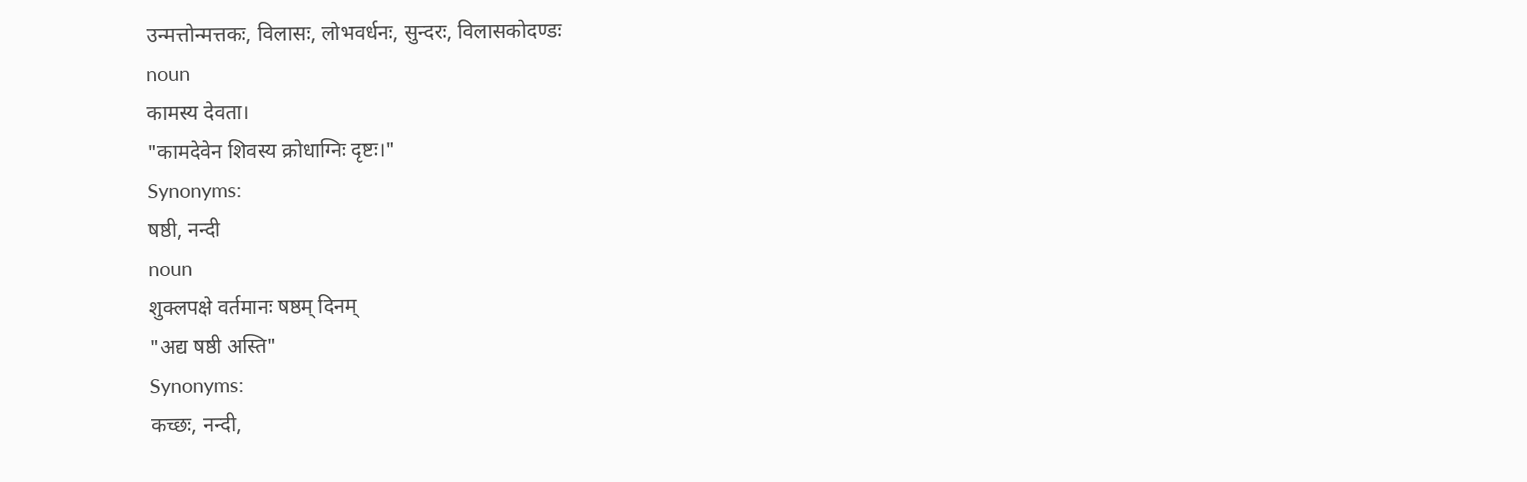उन्मत्तोन्मत्तकः, विलासः, लोभवर्धनः, सुन्दरः, विलासकोदण्डः
noun
कामस्य देवता।
"कामदेवेन शिवस्य क्रोधाग्निः दृष्टः।"
Synonyms:
षष्ठी, नन्दी
noun
शुक्लपक्षे वर्तमानः षष्ठम् दिनम्
"अद्य षष्ठी अस्ति"
Synonyms:
कच्छः, नन्दी,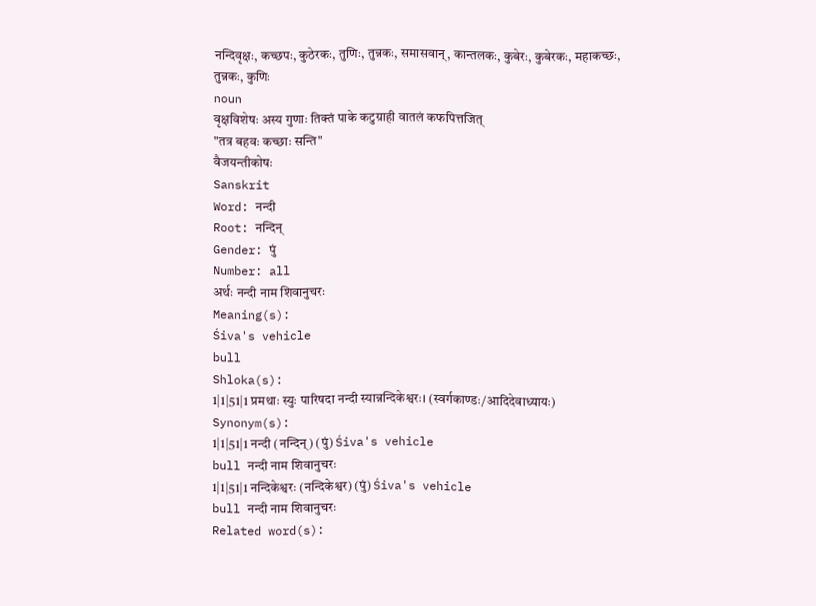नन्दिवृक्षः, कच्छपः, कुठेरकः, तुणिः, तुन्नकः, समासवान्, कान्तलकः, कुबेरः, कुबेरकः, महाकच्छः, तुन्नकः, कुणिः
noun
वृक्षविशेषः अस्य गुणाः तिक्तं पाके कटुग्राही वातलं कफपित्तजित्
"तत्र बहवः कच्छाः सन्ति"
वैजयन्तीकोषः
Sanskrit
Word: नन्दी
Root: नन्दिन्
Gender: पुं
Number: all
अर्थः नन्दी नाम शिवानुचरः
Meaning(s):
Śiva's vehicle
bull
Shloka(s):
1|1|51|1 प्रमथाः स्युः पारिषदा नन्दी स्यान्नन्दिकेश्वरः। (स्वर्गकाण्डः/आदिदेवाध्यायः)
Synonym(s):
1|1|51|1 नन्दी (नन्दिन्) (पुं) Śiva's vehicle
bull नन्दी नाम शिवानुचरः
1|1|51|1 नन्दिकेश्वरः (नन्दिकेश्वर) (पुं) Śiva's vehicle
bull नन्दी नाम शिवानुचरः
Related word(s):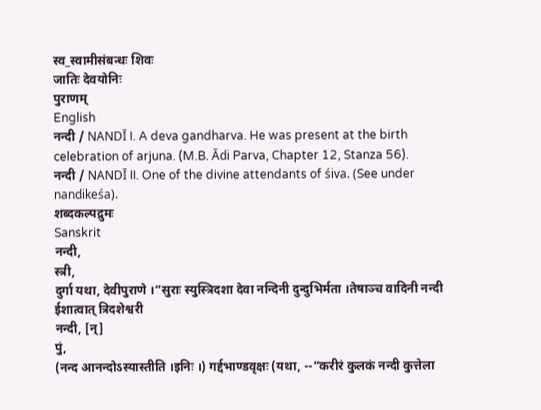स्व_स्वामीसंबन्धः शिवः
जातिः देवयोनिः
पुराणम्
English
नन्दी / NANDĪ I. A deva gandharva. He was present at the birth celebration of arjuna. (M.B. Ādi Parva, Chapter 12, Stanza 56).
नन्दी / NANDĪ II. One of the divine attendants of śiva. (See under nandikeśa).
शब्दकल्पद्रुमः
Sanskrit
नन्दी,
स्त्री,
दुर्गा यथा, देवीपुराणे ।“सुराः स्युस्त्रिदशा देवा नन्दिनी दुन्दुभिर्मता ।तेषाञ्च वादिनी नन्दी ईशात्वात् त्रिदशेश्वरी
नन्दी, [न्]
पुं,
(नन्द आनन्दोऽस्यास्तीति ।इनिः ।) गर्द्दभाण्डवृक्षः (यथा, --“करीरं कुलकं नन्दी कुत्तेला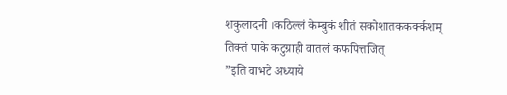शकुलादनी ।कठिल्लं केम्बुकं शीतं सकोशातककर्क्कशम्
तिक्तं पाके कटुग्राही वातलं कफपित्तजित्
”इति वाभटे अध्याये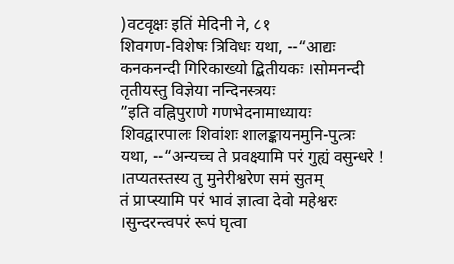)वटवृक्षः इतिं मेदिनी ने, ८१
शिवगण-विशेषः त्रिविधः यथा, --“आद्यः कनकनन्दी गिरिकाख्यो द्बितीयकः ।सोमनन्दी तृतीयस्तु विज्ञेया नन्दिनस्त्रयः
”इति वह्निपुराणे गणभेदनामाध्यायः
शिवद्वारपालः शिवांशः शालङ्कायनमुनि-पुत्त्रः यथा, --“अन्यच्च ते प्रवक्ष्यामि परं गुह्यं वसुन्धरे ! ।तप्यतस्तस्य तु मुनेरीश्वरेण समं सुतम्
तं प्राप्स्यामि परं भावं ज्ञात्वा देवो महेश्वरः ।सुन्दरन्त्वपरं रूपं घृत्वा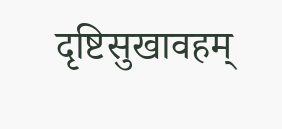दृष्टिसुखावहम्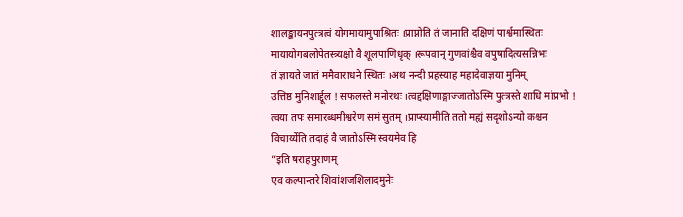शालङ्कायनपुत्त्रत्वं योगमायामुपाश्रितः ।प्राप्नोति तं जानाति दक्षिणं पार्श्वमास्थितः
मायायोगबलोपेतस्त्र्यक्षो वै शूलपाणिधृक् ।रूपवान् गुणवांश्चैव वपुषादित्यसन्निभः
तं ज्ञायते जातं ममैवाराधने स्थितः ।अथ नन्दी प्रहस्याह महादेवाज्ञया मुनिम्
उत्तिष्ठ मुनिशार्द्दूल ! सफलस्ते मनोरथः ।त्वद्दक्षिणाङ्गाज्जातोऽस्मि पुत्त्रस्ते शाधि मांप्रभो !
त्वया तपः समारब्धमीश्वरेण समं सुतम् ।प्राप्स्यामीति ततो मह्यं सदृशोऽन्यो कश्चन
विचार्य्येति तदाहं वै जातोऽस्मि स्वयमेव हि
”इति षराहपुराणम्
एव कल्पान्तरे शिवांशजशिलादमुनेः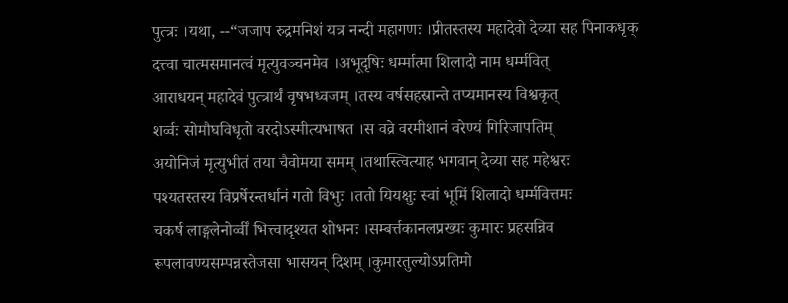पुत्त्रः ।यथा, --“जजाप रुद्रमनिशं यत्र नन्दी महागणः ।प्रीतस्तस्य महादेवो देव्या सह पिनाकधृक्
दत्त्वा चात्मसमानत्वं मृत्युवञ्चनमेव ।अभूदृषिः धर्म्मात्मा शिलादो नाम धर्म्मवित्
आराधयन् महादेवं पुत्त्रार्थं वृषभध्वजम् ।तस्य वर्षसहस्रान्ते तप्यमानस्य विश्वकृत्
शर्व्वः सोमौघविधृतो वरदोऽस्मीत्यभाषत ।स वव्रे वरमीशानं वरेण्यं गिरिजापतिम्
अयोनिजं मृत्युभीतं तया चैवोमया समम् ।तथास्त्वित्याह भगवान् देव्या सह महेश्वरः
पश्यतस्तस्य विप्रर्षेरन्तर्धानं गतो विभुः ।ततो यियक्षुः स्वां भूमिं शिलादो धर्म्मवित्तमः
चकर्ष लाङ्गलेनोर्व्वीं भित्त्वादृश्यत शोभनः ।सम्बर्त्तकानलप्रख्यः कुमारः प्रहसन्निव
रूपलावण्यसम्पन्नस्तेजसा भासयन् दिशम् ।कुमारतुल्योऽप्रतिमो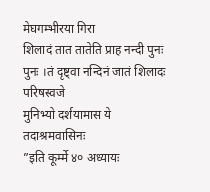मेघगम्भीरया गिरा
शिलादं तात तातेति प्राह नन्दी पुनः पुनः ।तं दृष्ट्वा नन्दिनं जातं शिलादः परिषस्वजे
मुनिभ्यो दर्शयामास ये तदाश्रमवासिनः
”इति कूर्म्मे ४० अध्यायः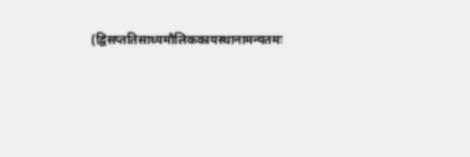(द्विसप्ततिसाध्यमौलिककायस्थानामन्यतमः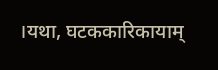।यथा, घटककारिकायाम्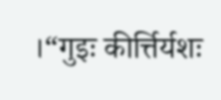।“गुइः कीर्त्तिर्यशः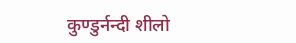कुण्डुर्नन्दी शीलो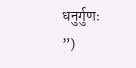धनुर्गुणः
”)